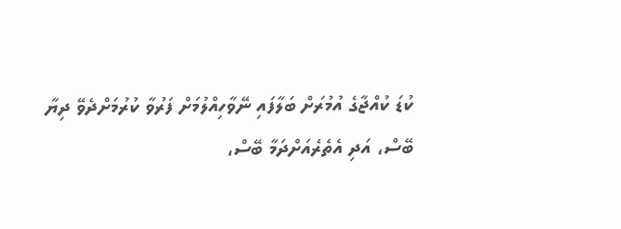ކުޑަ ކުއްޖާގެ އުމުރަށް ބަލާފައި ނޭވާހިއްލުމަށް ފަރުވާ ކުރުމަށްދެވޭ ދިޔާ ބޭސް، އަދި އެތެރެއަށްދަމާ ބޭސް،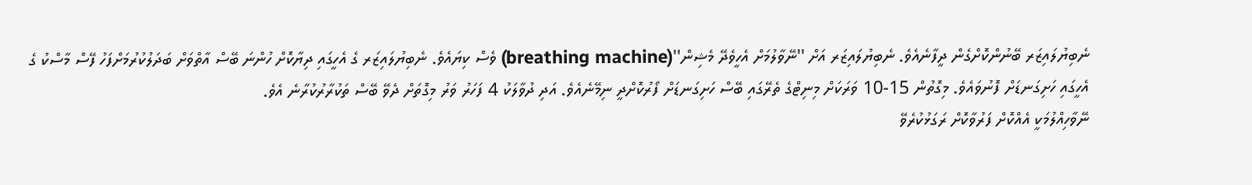ނެބިޔުލައިޒަރ ބޭނުންކޮށްގެން ދީފާނެއެވެ. ނެބިޔުލައިޒަރ އަށް ''ނޭވާލުމަށް އެހީވެދޭ މެޝިން''(breathing machine) ވެސް ކިޔައެވެ. ނެބިޔުލައިޒަރ ގެ އެހީގައި ދިޔާކޮށް ހުންނަ ބޭސް އާތްވަށް ބަދަލުކުރުމަށްފަހު ފޭސް މާސްކު ގެ އެހީގައި ހަށިގަނޑަށް ފޮނުވައެވެ. މިގޮތުން 15-10 ވަރަކަށް މިނިޓްގެ ތެރޭގައި ބޭސް ހަށިގަނޑަށް ފޯރުކޮށްދީ ނިމޭނެއެވެ. އަދި ދުވާލަކު 4 ފަހަރު ވަރު މިގޮތަށް ދެވޭ ބޭސް ތަކުރާރުކުރާނެ އެވެ.
ނޭވާހިއްލުމަކީ އެއްކޮށް ފަރުވާކޮށް ރަގަޅުކުރެވޭ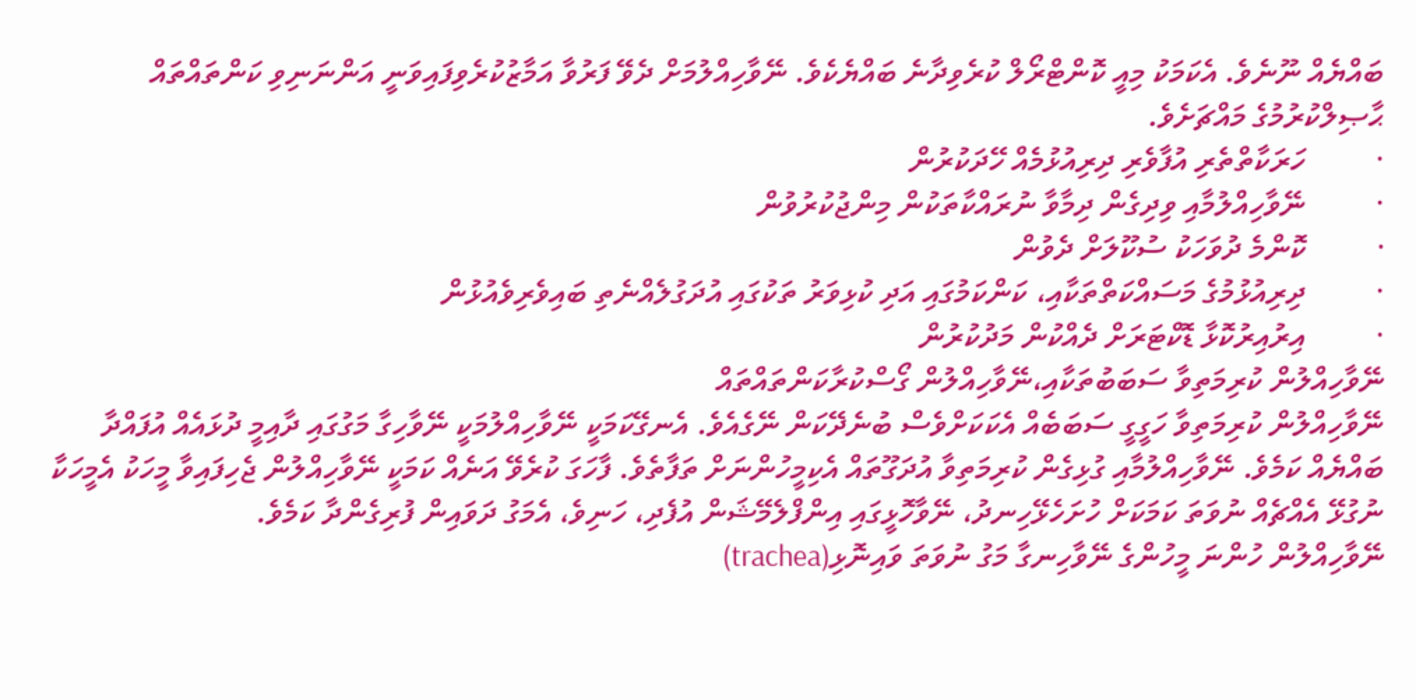ބައްޔެއް ނޫނެވެ. އެކަމަކު މިއީ ކޮންޓްރޯލް ކުރެވިދާނެ ބައްޔެކެވެ. ނޭވާހިއްލުމަށް ދެވޭ ފަރުވާ އަމާޒުކުރެވިފައިވަނީ އަންނަނިވި ކަންތައްތައް ޙާޞިލްކުރުމުގެ މައްޗަށެވެ.
·         ހަރަކާތްތެރި އުފާވެރި ދިރިއުޅުމެއް ހޭދަކުރުން
·         ނޭވާހިއްލުމާއި ވިދިގެން ދިމާވާ ނުރައްކާތަކުން މިންޖުކުރުވުން
·         ކޮންމެ ދުވަހަކު ސުކޫލަށް ދެވުން
·         ދިރިއުޅުމުގެ މަސައްކަތްތަކާއި، ކަންކަމުގައި އަދި ކުޅިވަރު ތަކުގައި އުދަގުލެއްނެތި ބައިވެރިވެއުޅުން
·         އިރުއިރުކޮޅާ ޑޮކްޓަރަށް ދެއްކުން މަދުކުރުން
ނޭވާހިއްލުން ކުރިމަތިވާ ސަބަބުތަކާއި،ނޭވާހިއްލުން ގޯސްކުރާކަންތައްތައް
ނޭވާހިއްލުން ކުރިމަތިވާ ހަގީގީ ސަބަބެއް އެކަކަށްވެސް ބުނެދޭކަން ނޭގެއެވެ. އެނގޭކަމަކީ ނޭވާހިއްލުމަކީ ނޭވާހިގާ މަގުގައި ދާއިމީ ދުޅައެއް އުފައްދާ ބައްޔެއް ކަމެވެ. ނޭވާހިއްލުމާއި ގުޅިގެން ކުރިމަތިވާ އުދަގޫތައް އެކިމީހުންނަށް ތަފާތެވެ. ފާހަގަ ކުރެވޭ އަނެއް ކަމަކީ ނޭވާހިއްލުން ޖެހިފައިވާ މީހަކު އެމީހަކާ ނުގުޅޭ އެއްޗެއް ނުވަތަ ކަމަކަށް ހުށަހެޅޭހިނދު، ނޭވާހޮޅީގައި އިންފްލެމޭޝަން އުފެދި، ހަނިވެ، އެމަގު ދަވައިން ފުރިގެންދާ ކަމެވެ.
ނޭވާހިއްލުން ހުންނަ މީހުންގެ ނޭވާހިނގާ މަގު ނުވަތަ ވައިނޮޅި(trachea)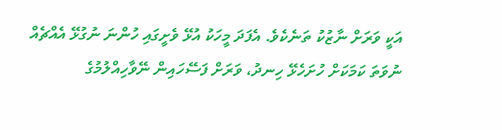އަކީ ވަރަށް ނާޒުކު ތަނެކެވެ. އެފަދަ މީހަކު އުޅޭ ވެށީގައި ހުންނަ ނުގުޅޭ އެއްޗެއް ނުވަތަ ކަމަކަށް ހުށަހެޅޭ ހިނދު، ވަރަށް ފަސޭހައިން ނޭވާހިއްލުމުގެ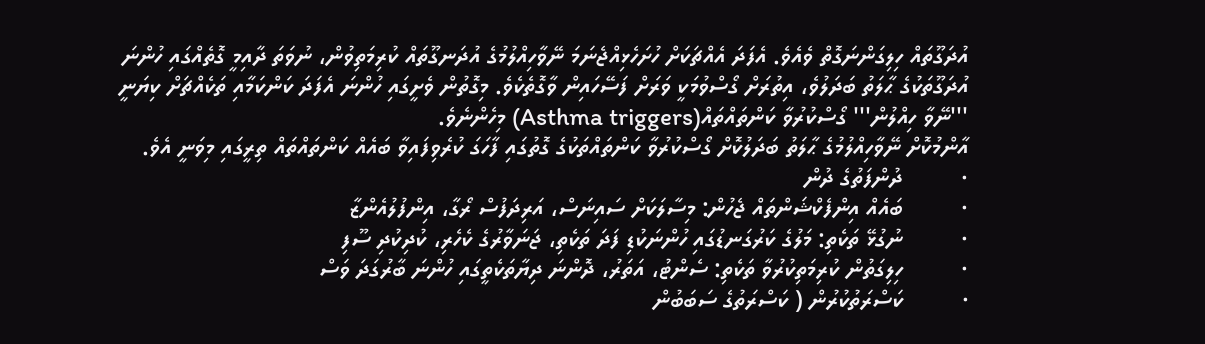އުދަގޫތައް ހިލިގަންނަގޮތް ވެއެވެ. އެފަދަ އެއްޗަކަށް ހުށަހެޅިއްޖެނަމަ ނޭވާހިއްލުމުގެ އުދަނގޫތައް ކުރިމަތިވުން، ނުވަތަ ދާއިމީ ގޮތެއްގައި ހުންނަ އުދަގޫތަކުގެ ޙާލަތު ބަދަލުވެ، އިތުރަށް ގޯސްވުމަކީ ވަރަށް ފަސޭހައިން ވާގޮތެކެވެ. މިގޮތުން ވެށީގައި ހުންނަ އެފަދަ ކަންކަމާއި ތަކެއްޗަށް ކިޔަނީ '''ނޭވާ ހިއްލުން''' ގޯސްކުރުވާ ކަންތައްތައް(Asthma triggers) މިހެންނެވެ.
އާންމުކޮށް ނޭވާހިއްލުމުގެ ޙާލަތު ބަދަލުކޮށް ގޯސްކުރުވާ ކަންތައްތަކުގެ ގޮތުގައި ފާހަގަ ކުރެވިފައިވާ ބައެއް ކަންތައްތައް ތިރީގައި މިވަނީ އެވެ.
·         ދުންފަތުގެ ދުން
·         ބައެއް އިންފެކްޝަންތައް ޖެހުން: މިސާލަކަށް ސައިނަސް، އަރިދަފުސް ރޯގާ، އިންފުލުއެންޒާ
·         ނުގުޅޭ ތަކެތި: މަލުގެ ކަރުގަނޑުގައި ހުންނަކުޑި ފަދަ ތަކެތި، ޖަނަވާރުގެ ކެހެރި، ކުދިކުދި ސޫފި
·         ހިލިގަތުން ކުރިމަތިކުރުވާ ތަކެތި: ސެންޓު، އަތަރު، ދޮންނަ ދިޔާތަކެތީގައި ހުންނަ ބާރުގަދަ ވަސް
·         ކަސްރަތުކުރުން ( ކަސްރަތުގެ ސަބަބުން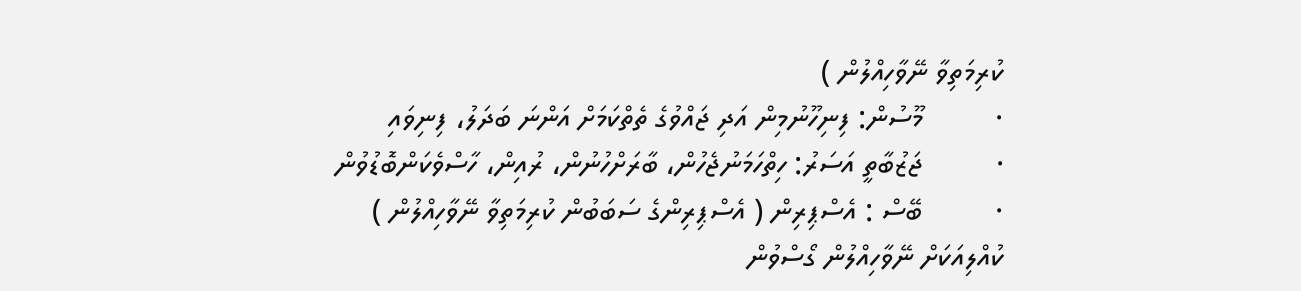ކުރިމަތިވާ ނޭވާހިއްލުން )
·         މޫސުން: ފިނިހޫނުމިން އަދި ޖައްވުގެ ތެތްކަމަށް އަންނަ ބަދަލު، ފިނިވައި
·         ޖަޒުބާތީ އަސަރު: ހިތްހަމަނުޖެހުން، ބާރަށްހުނުން، ރުއިން، ހާސްވެކަންބޮޑުވުން
·         ބޭސް : އެސްޕިރިން ( އެސްޕިރިންގެ ސަބަބުން ކުރިމަތިވާ ނޭވާހިއްލުން )
ކުއްލިއަކަށް ނޭވާހިއްލުން ގޯސްވުން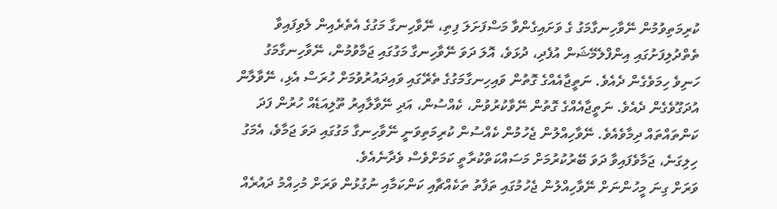ކުރިމަތިވުމުން ނޭވާހިނގާމަގު ގެ ވަށައިގެންވާ މަސްފަށަލަ ފިތި، ނޭވާހިނގާ މަގުގެ އެތެރެއިން ލެވިފައިވާ ތެތްދުލިފަށުގައި އިންފްލެމޭޝަން އުފެދި، ދުޅަވެ، އޮލަ ދަވަ ނޭވާހިނގާ މަގުގައި ޖަމާވުމުން، ނޭވާހިނގާމަގު ހަނިވެ ހިމަވެގެން ދެއެވެ. ނަތީޖާއެއްގެ ގޮތުން ވައިހިނގާމަގުގެ ތެރޭގައި ވައިދައުރުވުމަށް ހުރަސް އެޅި، ނޭވާލާން އުދަގޫވެގެން ދެއެވެ. ނަތީޖާއެއްގެ ގޮތުން ނޭވާކުރުވުން، ކެއްސުން، އަދި ނޭވާލާއިރު ތޫލިއަޑެއް ހުރުން ފަދަ ކަންތައްތައް ދިމާވެއެވެ. ނޭވާހިއްލުން ޖެހުމުން ކެއްސުން ކުރިމަތިވަނީ ނޭވާހިނގާ މަގުގައި ދަވަ ޖަމާވެ، އެމަގު ހިލިގަނެ، ޖަމާވެފައިވާ ދަވަ ބޭރުކުރުމަށް މަސައްކަތްކުރާތީ ކަމަށްވެސް ވެދާނެއެވެ.
ވަރަށް ގިނަ މީހުންނަށް ނޭވާހިއްލުން ޖެހުމުގައި ތަފާތު ތަކެއްޗާއި ކަންކަމާއި ނުގުޅުން ވަރަށް މުހިއްމު ދައުރެއް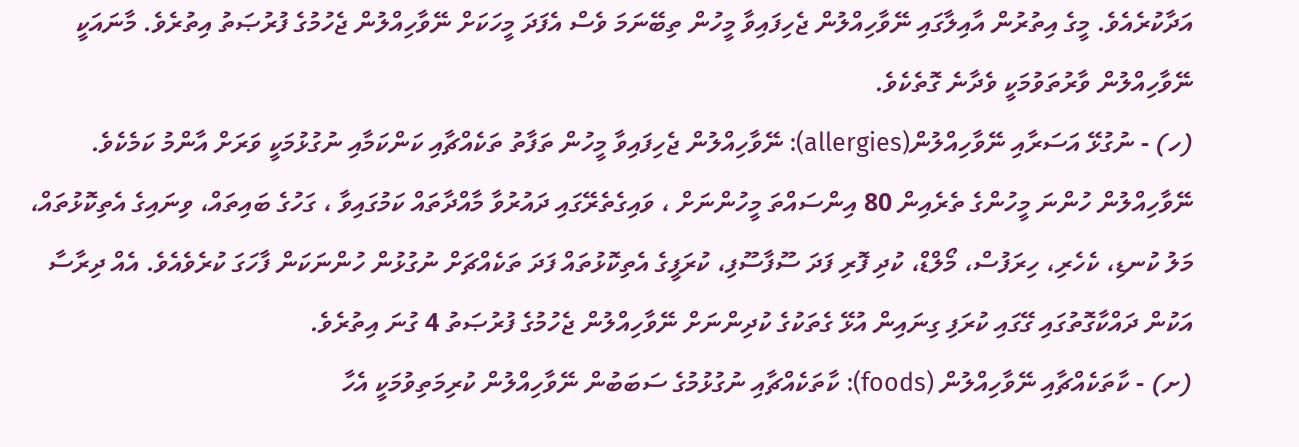އަދާކުރެއެވެ. މީގެ އިތުރުން އާއިލާގައި ނޭވާހިއްލުން ޖެހިފައިވާ މީހުން ތިބޭނަމަ ވެސް އެފަދަ މީހަކަށް ނޭވާހިއްލުން ޖެހުމުގެ ފުރުޞަތު އިތުރެވެ. މާނައަކީ ނޭވާހިއްލުން ވާރުތަވުމަކީ ވެދާނެ ގޮތެކެވެ.
(ހ) - ނުގުޅޭ އަސަރާއި ނޭވާހިއްލުން(allergies): ނޭވާހިއްލުން ޖެހިފައިވާ މީހުން ތަފާތު ތަކެއްޗާއި ކަންކަމާއި ނުގުޅުމަކީ ވަރަށް އާންމު ކަމެކެވެ. ނޭވާހިއްލުން ހުންނަ މީހުންގެ ތެރެއިން 80 އިންސައްތަ މީހުންނަށް ، ވައިގެތެރޭގައި ދައުރުވާ މާއްދާތައް ކަމުގައިވާ ، ގަހުގެ ބައިތައް، ވިނައިގެ އެތިކޮޅުތައް، މަލު ކުނޑި، ކެހެރި، ހިރަފުސް، މޯލްޑް، ކުދި ފޮރި ފަދަ ސޫފާސޫފި، ކުރަފީގެ އެތިކޮޅުތައް ފަދަ ތަކެއްޗަށް ނުގުޅުން ހުންނަކަން ފާހަގަ ކުރެވެއެވެ. އެއް ދިރާސާ އަކުން ދައްކާގޮތުގައި ގޭގައި ކުރަފި ގިނައިން އުޅޭ ގެތަކުގެ ކުދިންނަށް ނޭވާހިއްލުން ޖެހުމުގެ ފުރުޞަތު 4 ގުނަ އިތުރެވެ.
(ށ) - ކާތަކެއްޗާއި ނޭވާހިއްލުން (foods): ކާތަކެއްޗާއި ނުގުޅުމުގެ ސަބަބުން ނޭވާހިއްލުން ކުރިމަތިވުމަކީ އެހާ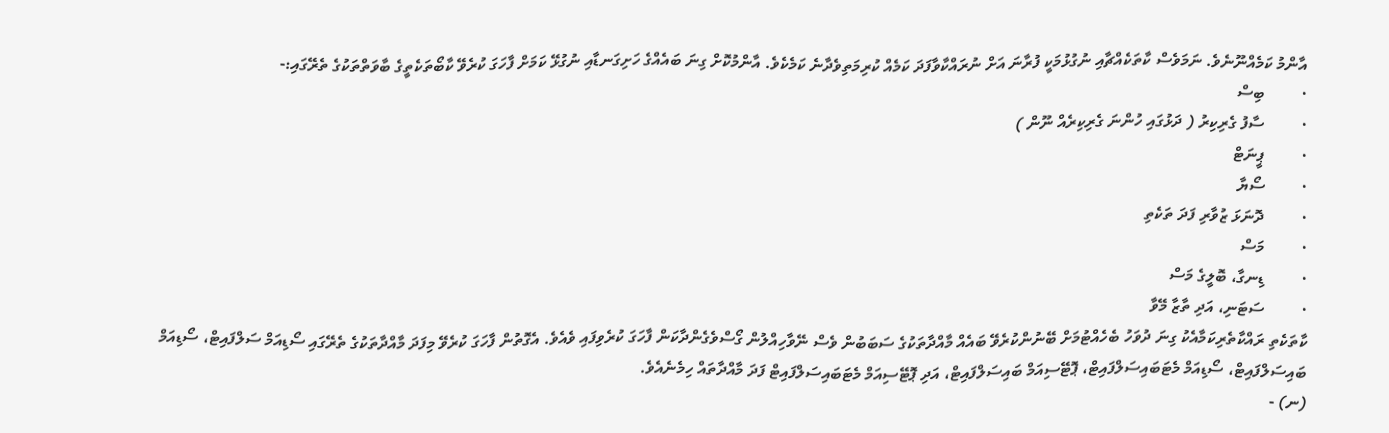އާންމު ކަމެއްނޫނެވެ. ނަމަވެސް ކާތަކެއްޗާއި ނުގުޅުމަކީ ފުރާނަ އަށް ނުރައްކާވާފަދަ ކަމެއް ކުރިމަތިވެދާނެ ކަމެކެވެ. އާންމުކޮށް ގިނަ ބައެއްގެ ހަށިގަނޑާއި ނުގުޅޭ ކަމަށް ފާހަގަ ކުރެވޭ ކާބޯތަކެތީގެ ބާވަތްތަކުގެ ތެރޭގައި:-
·         ބިސް
·         ސާފު ގެރިކިރު ( ދަޅުގައި ހުންނަ ގެރިކިރެއް ނޫން )
·         ޕީނަޓް
·         ސޯޔާ
·         ދޮނަޅަ ޒުވާރި ފަދަ ތަކެތި
·         މަސް
·         ޑިނގާ، ބޮލީގެ މަސް
·         ސަޓަނި، އަދި ތާޒާ މޭވާ
ކާތަކެތި ރައްކާތެރިކަމާއެކު ގިނަ ދުވަހު ބެހެއްޓުމަށް ބޭނުންކުރެވޭ ބައެއް މާއްދާތަކުގެ ސަބަބުން ވެސް ނޭވާހިއްލުން ގޯސްވެގެންދާކަން ފާހަގަ ކުރެވިފައި ވެއެވެ. އެގޮތުން ފާހަގަ ކުރެވޭ މިފަދަ މާއްދާތަކުގެ ތެރޭގައި ސޯޑިއަމް ސަލްފައިޓް، ސޯޑިއަމް ބައިސަލްފައިޓް، ސޯޑިއަމް މެޓަބައިސަލްފައިޓް، ޕޮޓޭސިއަމް ބައިސަލްފައިޓް، އަދި ޕޮޓޭސިއަމް މެޓަބައިސަލްފައިޓް ފަދަ މާއްދާތައް ހިމެނެއެވެ.
(ނ) -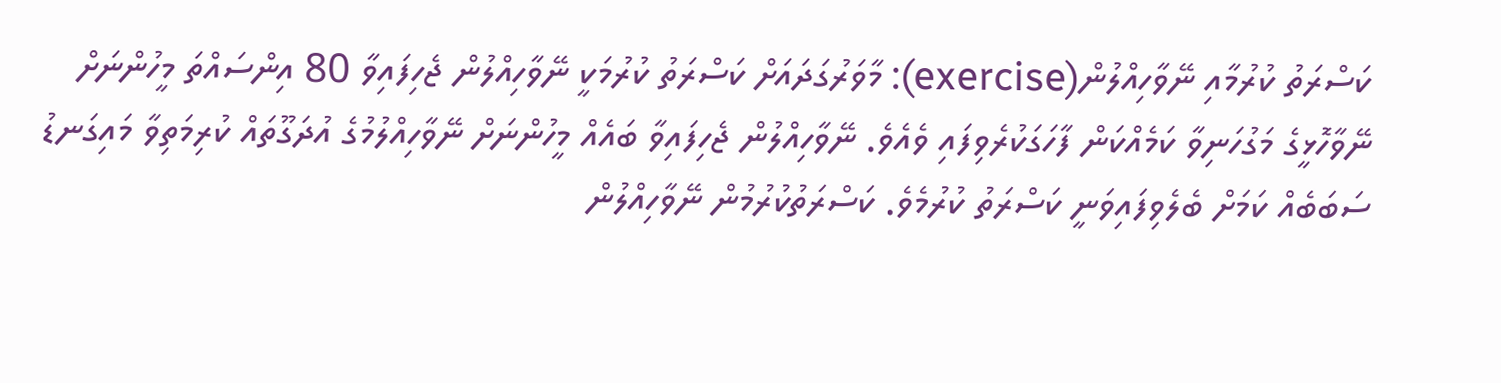ކަސްރަތު ކުރުމާއި ނޭވާހިއްލުން(exercise): މާވަރުގަދައަށް ކަސްރަތު ކުރުމަކީ ނޭވާހިއްލުން ޖެހިފައިވާ 80 އިންސައްތަ މީހުންނަށް ނޭވާހޮޅީގެ މަގުހަނިވާ ކަމެއްކަން ފާހަގަކުރެވިފައި ވެއެވެ. ނޭވާހިއްލުން ޖެހިފައިވާ ބައެއް މީހުންނަށް ނޭވާހިއްލުމުގެ އުދަގޫތައް ކުރިމަތިވާ މައިގަނޑު ސަބަބެއް ކަމަށް ބެލެވިފައިވަނީ ކަސްރަތު ކުރުމެވެ. ކަސްރަތުކުރުމުން ނޭވާހިއްލުން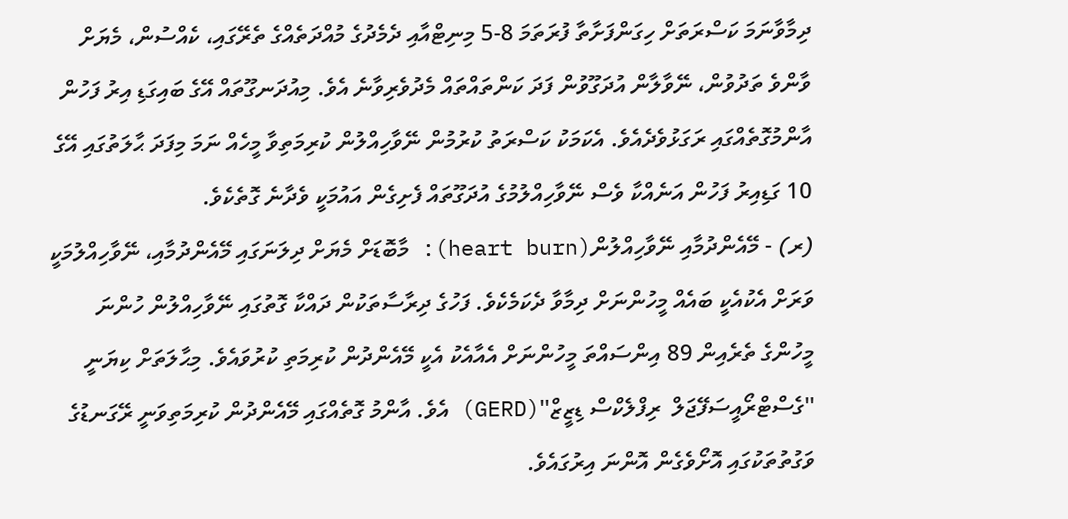ދިމާވާނަމަ ކަސްރަތަށް ހިގަންފަށާތާ ފުރަތަމަ 8-5 މިނިޓްއާއި ދެމެދުގެ މުއްދަތެއްގެ ތެރޭގައި، ކެއްސުން، މެޔަށް ވާންވެ ތަދުވުން، ނޭވާލާން އުދަގޫވުން ފަދަ ކަންތައްތައް މެދުވެރިވާނެ އެވެ. މިއުދަނގޫތައް އޭގެ ބައިގަޑި އިރު ފަހުން އާންމުގޮތެއްގައި ރަގަޅުވެދެއެވެ. އެކަމަކު ކަސްރަތު ކުރުމުން ނޭވާހިއްލުން ކުރިމަތިވާ މީހެއް ނަމަ މިފަދަ ޙާލަތުގައި އޭގެ 10 ގަޑިއިރު ފަހުން އަނެއްކާ ވެސް ނޭވާހިއްލުމުގެ އުދަގޫތައް ފެށިގެން އައުމަކީ ވެދާނެ ގޮތެކެވެ.
(ރ) - މޭއެންދުމާއި ނޭވާހިއްލުން(heart burn): މާބޮޑަށް މެޔަށް ދިލަނަގައި މޭއެންދުމާއި، ނޭވާހިއްލުމަކީ ވަރަށް އެކުއެކީ ބައެއް މީހުންނަށް ދިމާވާ ދެކަމެކެވެ. ފަހުގެ ދިރާސާތަކުން ދައްކާ ގޮތުގައި ނޭވާހިއްލުން ހުންނަ މީހުންގެ ތެރެއިން 89 އިންސައްތަ މީހުންނަށް އެއާއެކު އެކީ މޭއެންދުން ކުރިމަތި ކުރުވައެވެ. މިޙާލަތަށް ކިޔަނީ ''ގެސްޓްރޯއީސަފޭޖަލް  ރިފްލެކްސް ޑިޒީޒް''(GERD) އެވެ. އާންމު ގޮތެއްގައި މޭއެންދުން ކުރިމަތިވަނީ ރޭގަނޑުގެ ވަގުތުތަކުގައި އޮށޯވެގެން އޮންނަ އިރުގައެވެ.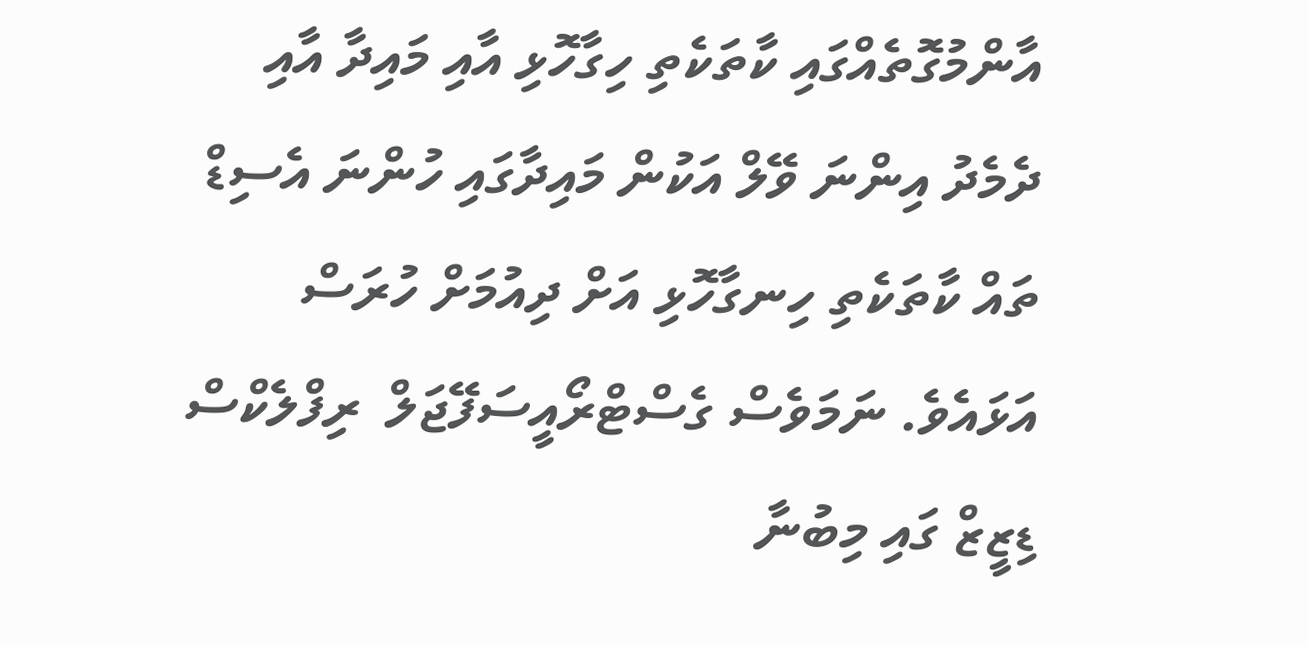އާންމުގޮތެއްގައި ކާތަކެތި ހިގާހޮޅި އާއި މައިދާ އާއި ދެމެދު އިންނަ ވޭލް އަކުން މައިދާގައި ހުންނަ އެސިޑް ތައް ކާތަކެތި ހިނގާހޮޅި އަށް ދިއުމަށް ހުރަސް އަޅައެވެ. ނަމަވެސް ގެސްޓްރޯއީސަފޭޖަލް  ރިފްލެކްސް ޑިޒީޒް ގައި މިބުނާ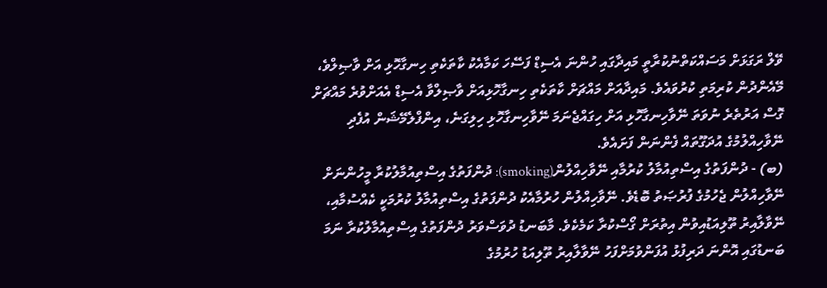ވޭލް ރަގަޅަށް މަސައްކަތްނުކުރާތީ މައިދާގައި ހުންނަ އެސިޑް ފަސޭހަ ކަމާއެކު ކާތަކެތި ހިނގާހޮޅި އަށް ވާޞިލްވެ، މޭއެންދުން ކުރިމަތި ކުރުވައެވެ. މައިދާއަށް މައްޗަށް ކާތަކެތި ހިނގާހޮޅިއަށް ވާޞިލްވާ އެސިޑް އެއަށްވުރެ މައްޗަށް ގޮސް އަރުތެރެ ނުވަތަ ނޭވާހިނގާހޮޅި އަށް ހިގައްޖެނަމަ ނޭވާހިނގާހޮޅި ހިލިގަނެ، އިންފްލެމޭޝަން އުފެދި ނޭވާހިއްލުމުގެ އުދަގޫތައް ފެންނަން ފަށައެވެ.
(ބ) - ދުންފަތުގެ އިސްތިއުމާލު ކުރުމާއި ނޭވާހިއްލުން(smoking): ދުންފަތުގެ އިސްތިއުމާލުކުރާ މީހުންނަށް ނޭވާހިއްލުން ޖެހުމުގެ ފުރުޞަތު ބޮޑެވެ. ނޭވާހިއްލުން ހުރުމާއެކު ދުންފަތުގެ އިސްތިއުމާލު ކުރުމަކީ ކެއްސުމާއި، ނޭވާލާއިރު ތޫލިއަޑުއިވުން އިތުރަށް ގޯސްކުރާ ކަމެކެވެ. މާބަނޑު ދުވަސްވަރު ދުންފަތުގެ އިސްތިއުމާލުކުރާ ނަމަ ބަނޑުގައި އޮންނަ ދަރިފުޅު އުފަންވުމަށްފަހު ނޭވާލާއިރު ތޫލިއަޑު ހުރުމުގެ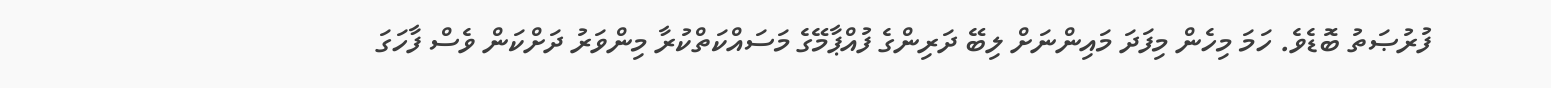ފުރުޞަތު ބޮޑެވެ. ހަމަ މިހެން މިފަދަ މައިންނަށް ލިބޭ ދަރިންގެ ފުއްޕާމޭގެ މަސައްކަތްކުރާ މިންވަރު ދަށްކަން ވެސް ފާހަގަ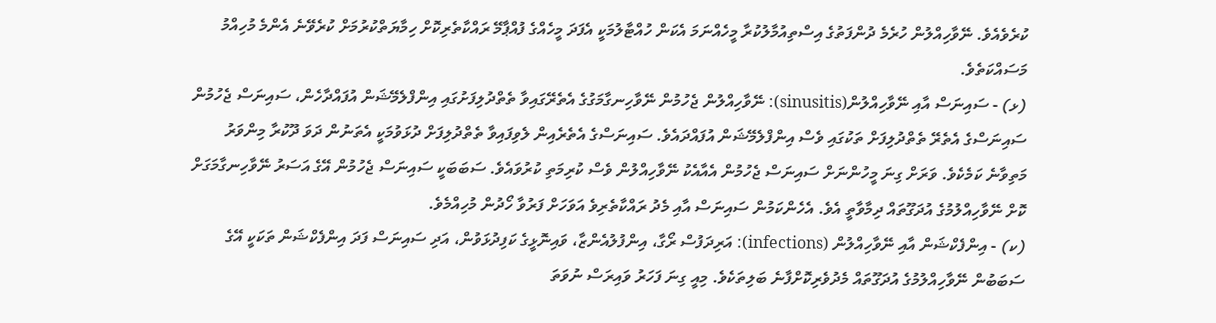ކުރެވެއެވެ. ނޭވާހިއްލުން ހުރެމެ ދުންފަތުގެ އިސްތިއުމާލުކުރާ މީހެއްނަމަ އެކަން ހުއްޓާލުމަކީ އެފަދަ މީހެއްގެ ފުއްޕާމޭ ރައްކާތެރިކޮށް ހިމާޔަތްކުރުމަށް ކުރެވޭނެ އެންމެ މުހިއްމު މަސައްކަތެވެ.
(ޅ) - ސައިނަސް އާއި ނޭވާހިއްލުން(sinusitis): ނޭވާހިއްލުން ޖެހުމުން ނޭވާހިނގާމަގުގެ އެތެރޭގައިވާ ތެތްދުލިފަށުގައި އިންފްލެމޭޝަން އުފައްދާހެން، ސައިނަސް ޖެހުމުން ސައިނަސްގެ އެތެރޭ ތެތްދުލިފަށް ތަކުގައި ވެސް އިންފްލެމޭޝަން އުފައްދައެވެ. ސައިނަސްގެ އެތެރެއިން ލެވިފައިވާ ތެތްދުލިފަށް ދުޅަވުމަކީ އެތަނުން ދަވަ ދޫކުރާ މިންވަރު މަތިވާނެ ކަމެކެވެ. ވަރަށް ގިނަ މީހުންނަށް ސައިނަސް ޖެހުމުން އެއާއެކު ނޭވާހިއްލުން ވެސް ކުރިމަތި ކުރުވައެވެ. ސަބަބަކީ ސައިނަސް ޖެހުމުން އޭގެ އަސަރު ނޭވާހިނގާމަގަށް ކޮށް ނޭވާހިއްލުމުގެ އުދަގޫތައް ދިމާވާތީ އެވެ. އެހެންކަމުން ސައިނަސް އާއި މެދު ރައްކާތެރިވެ އަވަހަށް ފަރުވާ ހޯދުން މުހިއްމެވެ.
(ކ) - އިންފެކްޝަން އާއި ނޭވާހިއްލުން (infections): އަރިދަފުސް ރޯގާ، އިންފުލުއެންޒާ، ވައިނޮޅީގެ ކަފިދުޅަވުން، އަދި ސައިނަސް ފަދަ އިންފެކްޝަން ތަކަކީ އޭގެ ސަބަބުން ނޭވާހިއްލުމުގެ އުދަގޫތައް މެދުވެރިކޮށްފާނެ ބަލިތަކެވެ. މިއީ ގިނަ ފަހަރު ވައިރަސް ނުވަތަ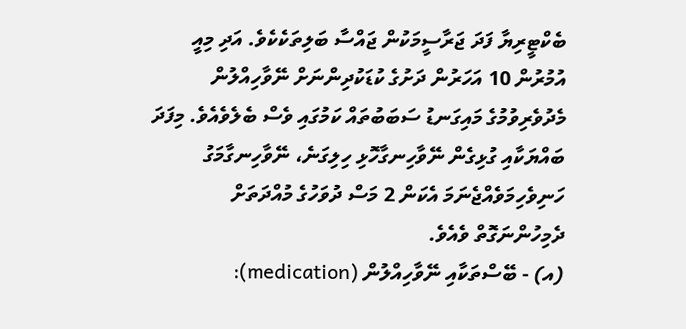ބެކްޓީރިޔާ ފަދަ ޖަރާސީމަކުން ޖައްސާ ބަލިތަކެކެވެ. އަދި މިއީ އުމުރުން 10 އަހަރުން ދަށުގެ ކުޑަކުދިންނަށް ނޭވާހިއްލުން މެދުވެރިވުމުގެ މައިގަނޑު ސަބަބުތައް ކަމުގައި ވެސް ބެލެވެއެވެ. މިފަދަ ބައްޔަކާއި ގުޅިގެން ނޭވާހިނގާހޮޅި ހިލިގަނެ، ނޭވާހިނގާމަގު ހަނިވެހިމަވެއްޖެނަމަ އެކަން 2 މަސް ދުވަހުގެ މުއްދަތަށް ދެމިހުންނަގޮތް ވެއެވެ.
(އ) - ބޭސްތަކާއި ނޭވާހިއްލުން (medication):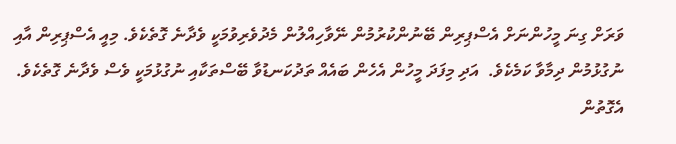ވަރަށް ގިނަ މީހުންނަށް އެސްޕިރިން ބޭނުންކުރުމުން ނޭވާހިއްލުން މެދުވެރިވުމަކީ ވެދާނެ ގޮތެކެވެ. މިއީ އެސްޕިރިން އާއި ނުގުޅުމުން ދިމާވާ ކަމެކެވެ.  އަދި މިފަދަ މީހުން އެހެން ބައެއް ތަދުކަނޑުވާ ބޭސްތަކާއި ނުގުޅުމަކީ ވެސް ވެދާނެ ގޮތެކެވެ. އެގޮތުން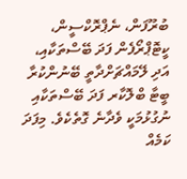ބުރޫފަން، ނެޕްރޮކްސީން، ކީޓޮޕްރޯފެން ފަދަ ބޭސްތަކާއި، އަދި ލޭމައްޗަށްދާތީ ބޭނުންކުރާ ބީޓާ ބްލޮކާރ ފަދަ ބޭސްތަކާއި ނުގުޅުމަކީ ވެދާނެ ގޮތެކެވެ. މިފަދަ ކަމެއް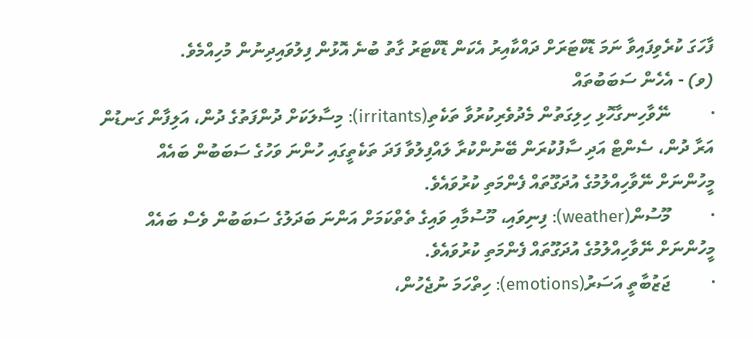ފާހަގަ ކުރެވިފައިވާ ނަމަ ޑޮކްޓަރަށް ދައްކާއިރު އެކަން ޑޮކްޓަރު ގާތު ބުނެ އޮޅުން ފިލުވައިދިނުން މުހިއްމެވެ.
(ވ) - އެހެން ސަބަބުތައް
·         ނޭވާހިނގާހޮޅި ހިލިގަތުން މެދުވެރިކުރުވާ ތަކެތި(irritants): މިސާލަކަށް ދުންފަތުގެ ދުން، އަލިފާން ގަނޑުން އަރާ ދުން، ސެންޓް އަދި ސާފުކުރަން ބޭނުންކުރާ ލައްފިލުވާ ފަދަ ތަކެތީގައި ހުންނަ ވަހުގެ ސަބަބުން ބައެއް މީހުންނަށް ނޭވާހިއްލުމުގެ އުދަގޫތައް ފެންމަތި ކުރުވައެވެ.
·         މޫސުން(weather): ފިނިވައި، މޫސުމާއި ވައިގެ ތެތްކަމަށް އަންނަ ބަދަލުގެ ސަބަބުން ވެސް ބައެއް މީހުންނަށް ނޭވާހިއްލުމުގެ އުދަގޫތައް ފެންމަތި ކުރުވައެވެ.
·         ޖަޒުބާތީ އަސަރު(emotions): ހިތްހަމަ ނުޖެހުން،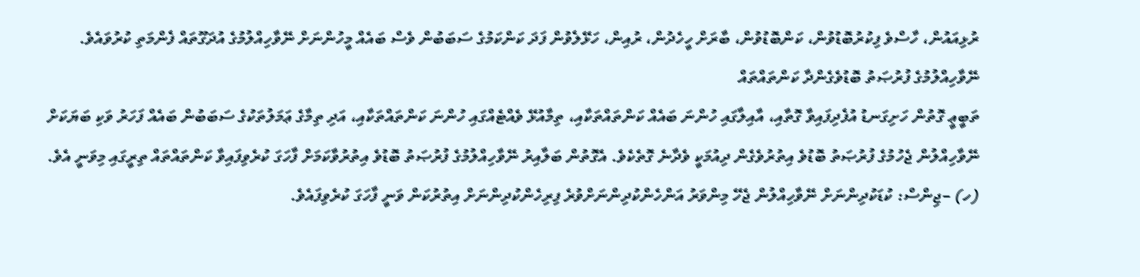ރުޅިއައުން، ހާސްވެ ފިކުރުބޮޑުވުން، ކަންބޮޑުވުން، ބާރަށް ހީހެދުން، ރުއިން، ހަޅޭލެވުން ފަދަ ކަންކަމުގެ ސަބަބުން ވެސް ބައެއް މީހުންނަށް ނޭވާހިއްލުމުގެ އުދަގޫތައް ފެންމަތި ކުރުވައެވެ.
ނޭވާހިއްލުމުގެ ފުރުޞަތު ބޮޑުވެގެންދާ ކަންތައްތައް
ތަބީޢީ ގޮތުން ހަށިގަނޑު އުފެދިފައިވާ ގޮތާއި، އާއިލާގައި ހުންނަ ބައެއް ކަންތައްތަކާއި، ތިމާއުޅޭ ވެއްޓެއްގައި ހުންނަ ކަންތައްތަކާއި، އަދި ތިމާގެ ޢަމަލުތަކުގެ ސަބަބުން ބައެއް ފަހަރު ވަކި ބަޔަކަށް ނޭވާހިއްލުން ޖެހުމުގެ ފުރުޞަތު ބޮޑުވެ އިތުރުވެގެން ދިއުމަކީ ވެދާނެ ގޮތެކެވެ. އެގޮތުން ބަލާއިރު ނޭވާހިއްލުމުގެ ފުރުޞަތު ބޮޑުވެ އިތުރުވާކަމަށް ފާހަގަ ކުރެވިފައިވާ ކަންތައްތައް ތިރީގައި މިވަނީ އެވެ.
(ހ) –ޖިންސް: ކުޑަކުދިންނަށް ނޭވާހިއްލުން ޖެހޭ މިންވަރު އަންހެންކުދިންނަށްވުރެ ފިރިހެންކުދިންނަށް އިތުރުކަން ވަނީ ފާހަގަ ކުރެވިފައެވެ.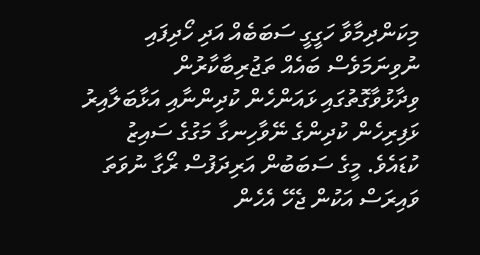މިކަންދިމާވާ ހަގީގީ ސަބަބެއް އަދި ހޯދިފައި ނުވިނަމަވެސް ބައެއް ތަޖުރިބާކާރުން ވިދާޅުވާގޮތުގައި ޅައަންހެން ކުދިންނާއި އަޅާބަލާއިރު ޅަފިރިހެން ކުދިންގެ ނޭވާހިނގާ މަގުގެ ސައިޒު ކުޑައެވެ. މީގެ ސަބަބުން އަރިދަފުސް ރޯގާ ނުވަތަ ވައިރަސް އަކުން ޖެހޭ އެހެން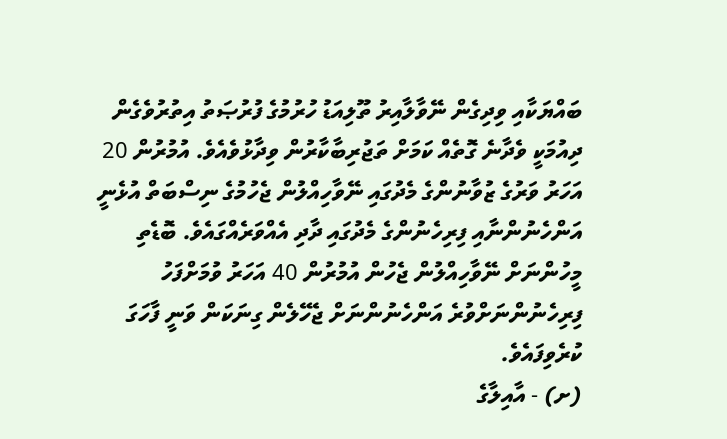ބައްޔަކާއި ވިދިގެން ނޭވާލާއިރު ތޫލިއަޑު ހުރުމުގެ ފުރުޞަތު އިތުރުވެގެން ދިއުމަކީ ވެދާނެ ގޮތެއް ކަމަށް ތަޖުރިބާކާރުން ވިދާޅުވެއެވެ. އުމުރުން 20 އަހަރު ވަރުގެ ޒުވާނުންގެ މެދުގައި ނޭވާހިއްލުން ޖެހުމުގެ ނިސްބަތް އުޅެނީ އަންހެނުންނާއި ފިރިހެނުންގެ މެދުގައި ދާދި އެއްވަރެއްގައެވެ. ބޮޑެތި މީހުންނަށް ނޭވާހިއްލުން ޖެހުން އުމުރުން 40 އަހަރު ވުމަށްފަހު ފިރިހެނުންނަށްވުރެ އަންހެނުންނަށް ޖެހޭލެން ގިނަކަން ވަނީ ފާހަގަ ކުރެވިފައެވެ.
(ށ) - އާއިލާގެ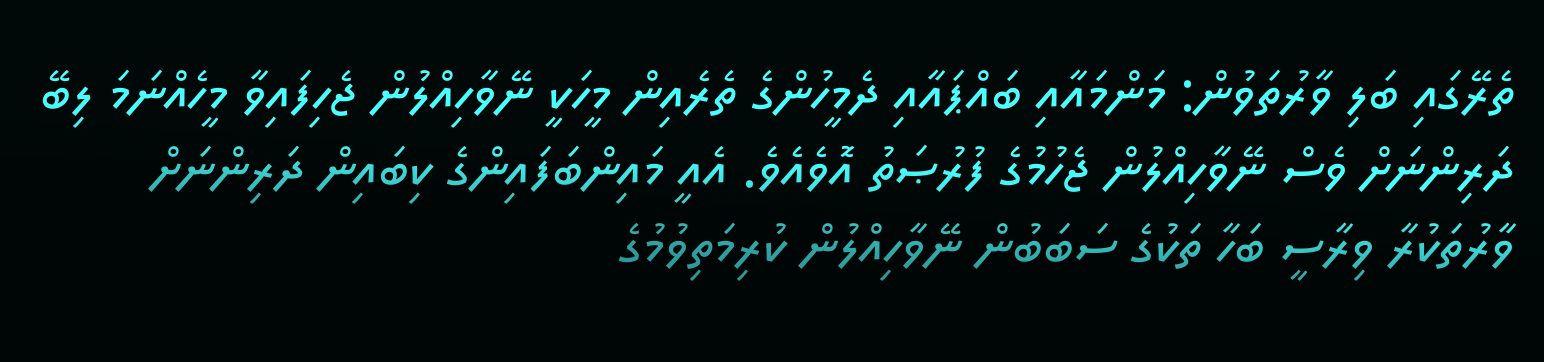ތެރޭގައި ބަލި ވާރުތަވުން: މަންމައާއި ބައްޕައާއި ދެމީހުންގެ ތެރެއިން މީހަކީ ނޭވާހިއްލުން ޖެހިފައިވާ މީހެއްނަމަ ލިބޭ ދަރިންނަށް ވެސް ނޭވާހިއްލުން ޖެހުމުގެ ފުރުޞަތު އޮވެއެވެ. އެއީ މައިންބަފައިންގެ ކިބައިން ދަރިންނަށް ވާރުތަކުރާ ވިރާސީ ބަހާ ތަކުގެ ސަބަބުން ނޭވާހިއްލުން ކުރިމަތިވުމުގެ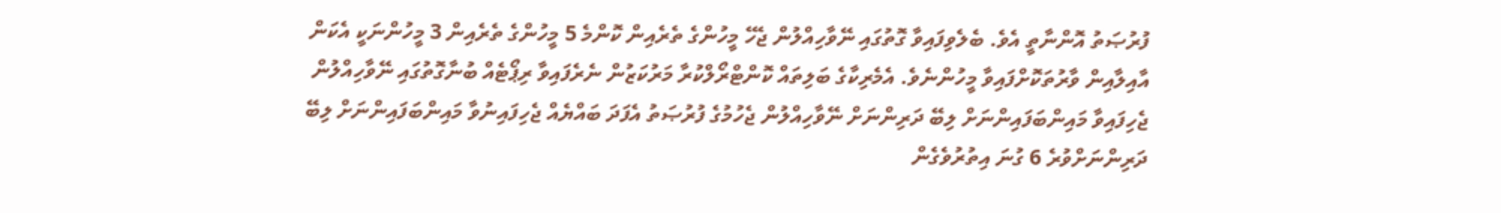ފުރުޞަތު އޮންނާތީ އެވެ. ބެލެވިފައިވާ ގޮތުގައި ނޭވާހިއްލުން ޖެހޭ މީހުންގެ ތެރެއިން ކޮންމެ 5 މީހުންގެ ތެރެއިން 3 މީހުންނަކީ އެކަން އާއިލާއިން ވާރުތަކޮށްފައިވާ މީހުންނެވެ. އެމެރިކާގެ ބަލިތައް ކޮންޓްރޯލްކުރާ މަރުކަޒުން ނެރެފައިވާ ރިޕޯޓެއް ބުނާގޮތުގައި ނޭވާހިއްލުން ޖެހިފައިވާ މައިންބަފައިންނަށް ލިބޭ ދަރިންނަށް ނޭވާހިއްލުން ޖެހުމުގެ ފުރުޞަތު އެފަދަ ބައްޔެއް ޖެހިފައިނުވާ މައިންބަފައިންނަށް ލިބޭ ދަރިންނަށްވުރެ 6 ގުނަ އިތުރުވެގެން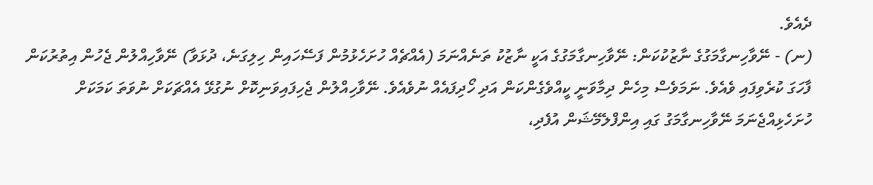ދެއެވެ.
(ނ) - ނޭވާހިނގާމަގުގެ ނާޒުކުކަން: ނޭވާހިނގާމަގުގެ އަކީ ނާޒުކު ތަނެއްނަމަ (އެއްޗެއް ހުށަހެޅުމުން ފަސޭހައިން ހިލިގަނެ، ދުޅަވާ) ނޭވާހިއްލުން ޖެހުން އިތުރުކަން ފާހަގަ ކުރެވިފައި ވެއެވެ. ނަމަވެސް މިހެން ދިމާވަނީ ކީއްވެގެންކަން އަދި ހޯދިފައެއް ނުވެއެވެ. ނޭވާހިއްލުން ޖެހިފައިވަނިކޮށް ނުގުޅޭ އެއްޗަކަށް ނުވަތަ ކަމަކަށް ހުށަހެޅިއްޖެނަމަ ނޭވާހިނގާމަގު ގައި އިންފްލެމޭޝަން އުފެދި،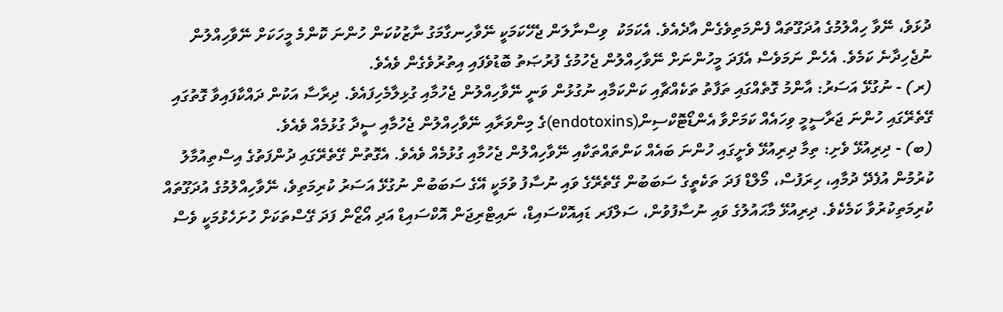ދުޅަވެ، ނޭވާ ހިއްލުމުގެ އުދަގޫތައް ފެންމަތިވެގެން އާދެއެވެ. އެކަމަކު  ވިސްނާލަން ޖެހޭކަމަކީ ނޭވާހިނގާމަގު ނާޒުކުކަން ހުންނަ ކޮންމެ މީހަކަށް ނޭވާހިއްލުން ނުޖެހިދާނެ ކަމެވެ. އެހެން ނަމަވެސް އެފަދަ މީހުންނަށް ނޭވާހިއްލުން ޖެހުމުގެ ފުރުޞަތު ބޮޑުވެފައި އިތުރުވެގެން ވެއެވެ.
(ރ) - ނުގުޅޭ އަސަރު: އާންމު ގޮތެއްގައި ތަފާތު ތަކެއްޗާއި ކަންކަމާއި ނުގުޅުން ވަނީ ނޭވާހިއްލުން ޖެހުމާއި ގުޅިލާމެހިފައެވެ. ދިރާސާ އަކުން ދައްކާފައިވާ ގޮތުގައި ގޭތެރޭގައި ހުންނަ ޖަރާސީމީ ވިހައެއް ކަމަށްވާ އެންޑޯޓޮކްސިން(endotoxins)ގެ މިންވަރާއި ނޭވާހިއްލުން ޖެހުމާއި ސީދާ ގުޅުމެއް ވެއެވެ.
(ބ) - ދިރިއުޅޭ ވެށި: ތިމާ ދިރިއުޅޭ ވެށީގައި ހުންނަ ބައެއް ކަންތައްތަކާއި ނޭވާހިއްލުން ޖެހުމާއި ގުޅުމެއް ވެއެވެ. އެގޮތުން ގޭތެރޭގައި ދުންފަތުގެ އިސްތިއުމާލު ކުރުމުން އުފެދޭ ދުމާއި، ހިރަފުސް، މޯލްޑް ފަދަ ތަކެތީގެ ސަބަބުން ގޭތެރޭގެ ވައި ނުސާފު ވުމަކީ އޭގެ ސަބަބުން ނުގުޅޭ އަސަރު ކުރިމަތިވެ، ނޭވާހިއްލުމުގެ އުދަގޫތައް ކުރިމަތިކުރުވާ ކަމެކެވެ. ދިރިއުޅޭ މާޙައުލުގެ ވައި ނުސާފުވުން، ސަލްފަރ ޑައިއޮކްސައިޑް، ނައިޓްރިޖަން އޮކްސައިޑް އަދި އޯޒޯން ފަދަ ގޭސްތަކަށް ހުށަހެޅުމަކީ ވެސް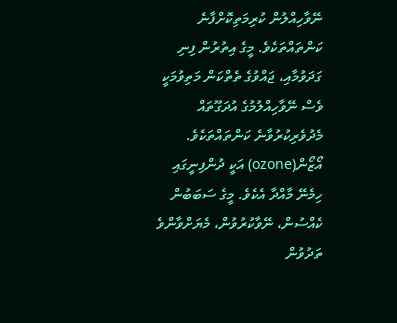ނޭވާހިއްލުން ކުރިމަތިކޮށްފާނެ ކަންތައްތަކެވެ. މީގެ އިތުރުން ފިނި ގަދަވުމާއި، ޖައްވުގެ ތެތްކަން މަތިވުމަކީ ވެސް ނޭވާހިއްލުމުގެ އުދަގޫތައް މެދުވެރިކުރުވާނެ ކަންތައްތަކެވެ.
އޯޒޯން(ozone) އަކީ ދުންފިނީގައި ހިމެނޭ މާއްދާ އެކެވެ. މީގެ ސަބަބުން ކެއްސުން، ނޭވާކުރުވުން، މެޔަށްވާންވެ ތަދުވުން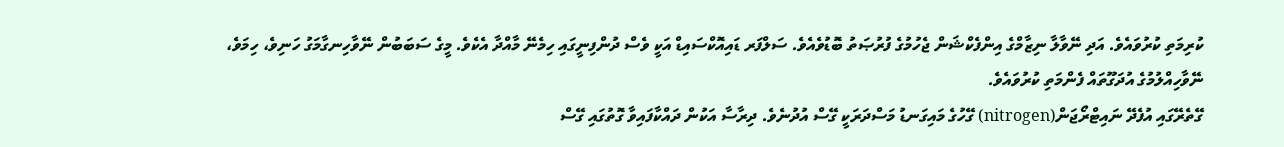ކުރިމަތި ކުރުވައެވެ. އަދި ނޭވާލާ ނިޒާމްގެ އިންފެކްޝަން ޖެހުމުގެ ފުރުޞަތު ބޮޑުވެއެވެ. ސަލްފަރ ޑައިއޮކްސައިޑް އަކީ ވެސް ދުންފިނީގައި ހިމެނޭ މާއްދާ އެކެވެ. މީގެ ސަބަބުން ނޭވާހިނގާމަގު ހަނިވެ، ހިމަވެ، ނޭވާހިއްލުމުގެ އުދަގޫތައް ފެންމަތި ކުރުވައެވެ.
ގޭތެރޭގައި އުފެދޭ ނައިޓްރޯޖަން(nitrogen) ގޭހުގެ މައިގަނޑު މަސްދަރަކީ ގޭސް އުދުނެވެ. ދިރާސާ އަކުން ދައްކާފައިވާ ގޮތުގައި ގޭސް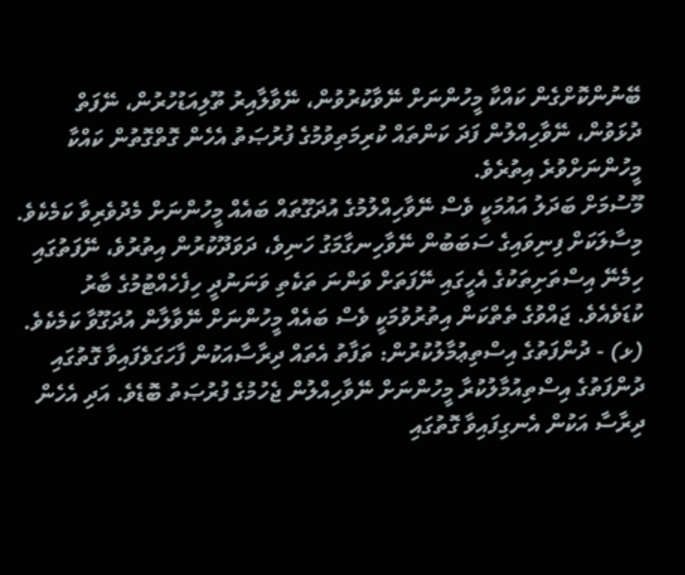ބޭނުންކޮށްގެން ކައްކާ މީހުންނަށް ނޭވާކުރުވުން، ނޭވާލާއިރު ތޫލިއަޑުހުރުން، ނޭފަތް ދުޅަވުން، ނޭވާހިއްލުން ފަދަ ކަންތައް ކުރިމަތިވުމުގެ ފުރުޞަތު އެހެން ގޮތްގޮތުން ކައްކާ މީހުންނަށްވުރެ އިތުރެވެ.
މޫސުމަށް ބަދަލު އައުމަކީ ވެސް ނޭވާހިއްލުމުގެ އުދަގޫތައް ބައެއް މީހުންނަށް މެދުވެރިވާ ކަމެކެވެ. މިސާލަކަށް ފިނިވައިގެ ސަބަބުން ނޭވާހިނގާމަގު ހަނިވެ، ދަވަދޫކުރުން އިތުރުވެ، ނޭފަތުގައި ހިމެނޭ އިސްތަށިތަކުގެ އެހީގައި ނޭފަތަށް ވަންނަ ތަކެތި ވަނަނުދީ ހިފެހެއްޓުމުގެ ބާރު ކުޑަވެއެވެ. ޖައްވުގެ ތެތްކަން އިތުރުވުމަކީ ވެސް ބައެއް މީހުންނަށް ނޭވާލާން އުދަގޫވާ ކަމެކެވެ.
(ޅ) - ދުންފަތުގެ އިސްތިޢުމާލުކުރުން: ތަފާތު އެތައް ދިރާސާއަކުން ފާހަގަވެފައިވާ ގޮތުގައި ދުންފަތުގެ އިސްތިއުމާލުކުރާ މީހުންނަށް ނޭވާހިއްލުން ޖެހުމުގެ ފުރުޞަތު ބޮޑެވެ. އަދި އެހެން ދިރާސާ އަކުން އެނގިފައިވާ ގޮތުގައި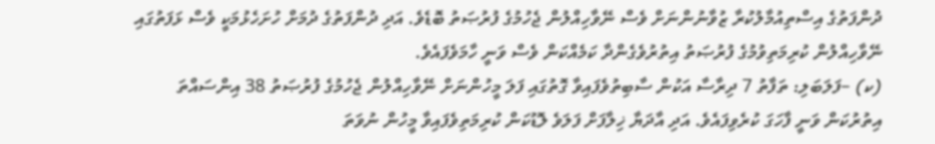ދުންފަތުގެ އިސްތިއުމާލުކުރާ ޒުވާނުންނަށް ވެސް ނޭވާހިއްލުން ޖެހުމުގެ ފުރުޞަތު ބޮޑެވެ. އަދި ދުންފަތުގެ ދުމަށް ހުށަހެޅުމަކީ ވެސް ޅަފަތުގައި ނޭވާހިއްލުން ކުރިމަތިވުމުގެ ފުރުޞަތު އިތުރުވެގެންދާ ކަމެއްކަން ވެސް ވަނީ ހާމަވެފައެވެ.
(ކ) –ފަލަބަލި: ތަފާތު 7 ދިރާސާ އަކުން ސާބިތުވެފައިވާ ގޮތުގައި ފަލަ މީހުންނަށް ނޭވާހިއްލުން ޖެހުމުގެ ފުރުޞަތު 38 އިންސައްތަ އިތުރުކަން ވަނީ ފާހަގަ ކުރެވިފައެވެ. އަދި އާދަޔާ ޚިލާފަށް ފަލަވެ ލޮޑުކަން ކުރިމަތިވެފައިވާ މީހުން ނުވަތަ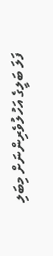ފަލަ ބަލީގެ އަހުލުވެރިންނަށް މިބަލި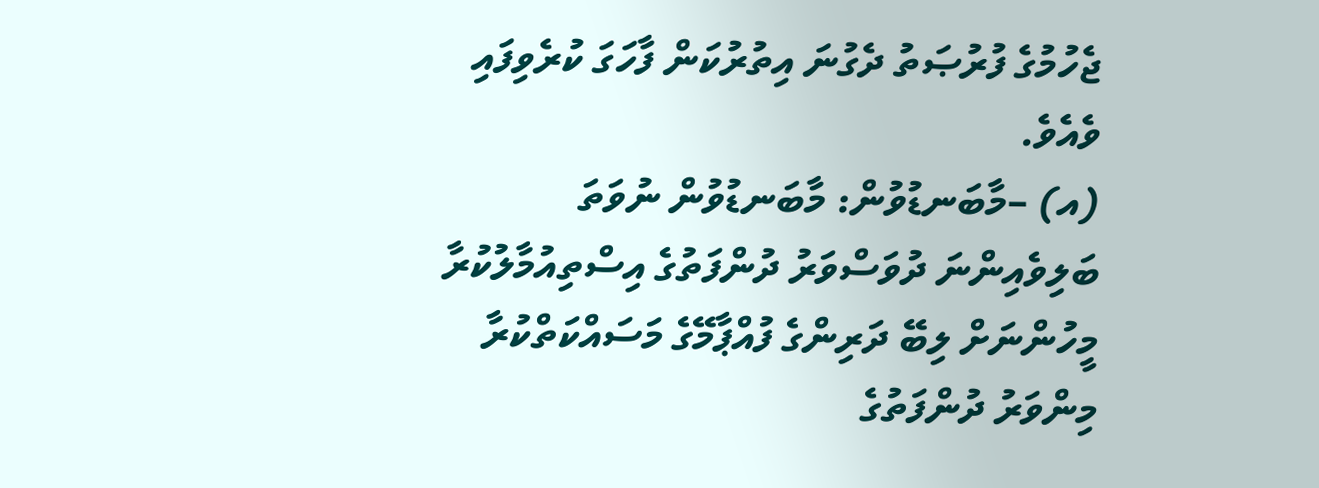ޖެހުމުގެ ފުރުޞަތު ދެގުނަ އިތުރުކަން ފާހަގަ ކުރެވިފައި ވެއެވެ.
(އ) –މާބަނޑުވުން: މާބަނޑުވުން ނުވަތަ ބަލިވެއިންނަ ދުވަސްވަރު ދުންފަތުގެ އިސްތިއުމާލުކުރާ މީހުންނަށް ލިބޭ ދަރިންގެ ފުއްޕާމޭގެ މަސައްކަތްކުރާ މިންވަރު ދުންފަތުގެ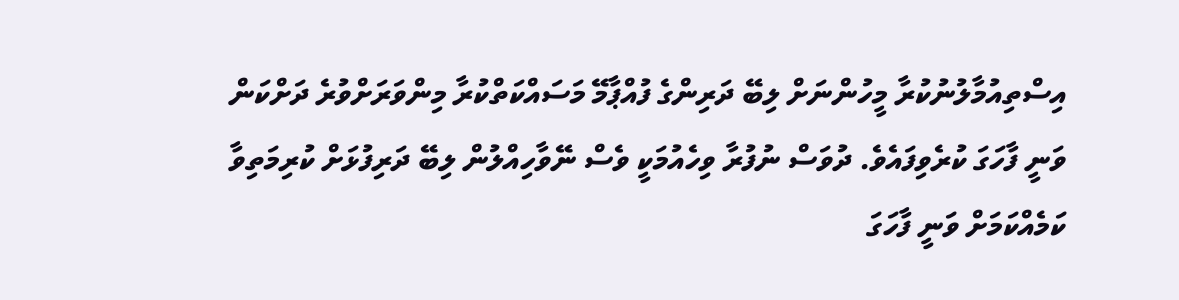އިސްތިއުމާލުނުކުރާ މީހުންނަށް ލިބޭ ދަރިންގެ ފުއްޕާމޭ މަސައްކަތްކުރާ މިންވަރަށްވުރެ ދަށްކަން ވަނީ ފާހަގަ ކުރެވިފައެވެ. ދުވަސް ނުފުރާ ވިހެއުމަކީ ވެސް ނޭވާހިއްލުން ލިބޭ ދަރިފުޅަށް ކުރިމަތިވާ ކަމެއްކަމަށް ވަނީ ފާހަގަ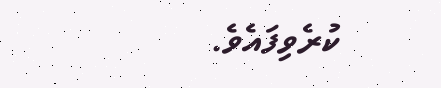ކުރެވިފައެވެ.